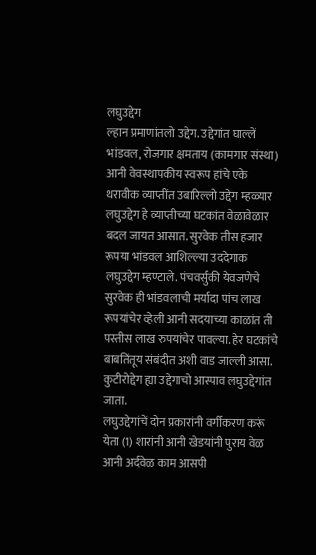लघुउद्देग
ल्हान प्रमाणांतलो उद्देग. उद्देगांत घाल्लें भांडवल, रोजगार क्षमताय (कामगार संस्था) आनी वेवस्थापकीय स्वरूप हांचे एके थरावीक व्याप्तींत उबारिल्लो उद्देग म्हळ्यार लघुउद्देग हे व्याप्तीच्या घटकांत वेळावेळार बदल जायत आसात. सुरवेक तीस हजार रूपया भांडवल आशिल्ल्या उददेगाक लघुउद्देग म्हण्टाले. पंचवर्सुकी येवजणेचे सुरवेक ही भांडवलाची मर्यादा पांच लाख रूपयांचेर व्हेली आनी सदयाच्या काळांत ती पस्तीस लाख रुपयांचेर पावल्या. हेर घटकांचे बाबतिंतूय संबंदीत अशी वाड जाल्ली आसा. कुटीरोद्देग ह्या उद्देगाचो आस्पाव लघुउद्देगांत जाता.
लघुउद्देगांचें दोन प्रकारांनी वर्गीकरण करूं येता (1) शारांनी आनी खेडयांनी पुराय वेळ आनी अर्दवेळ काम आसपी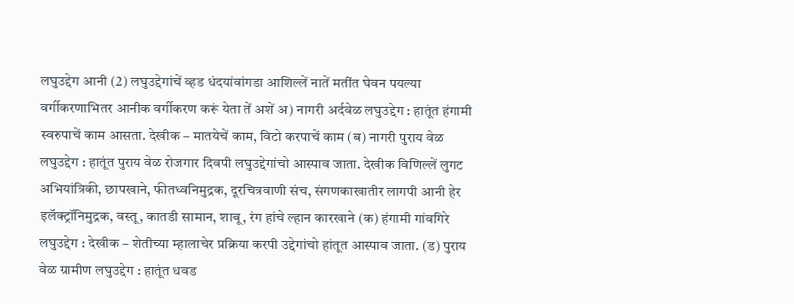लघुउद्देग आनी (2) लघुउद्देगांचें व्हड धंदयांवांगडा आशिल्लें नातें मतींत घेवन पयल्या वर्गीकरणाभितर आनीक वर्गीकरण करूं येता तें अशें अ) नागरी अर्दवेळ लघुउद्देग : हातूंत हंगामी स्वरुपाचें काम आसता. देखीक – मातयेचें काम, विटो करपाचें काम (ब) नागरी पुराय वेळ लघुउद्देग : हातूंत पुराय वेळ रोजगार दिवपी लघुउद्देगांचो आस्पाव जाता. देखीक विणिल्लें लुगट अभियांत्रिकी, छापखाने, फीतध्वनिमुद्रक, दूरचित्रवाणी संच, संगणकाखातीर लागपी आनी हेर इलॅक्ट्रॉनिमुद्रक, वस्तू, कातडी सामान, शाबू, रंग हांचे ल्हान कारखाने (क) हंगामी गांवगिरे लघुउद्देग : देखीक – शेतीच्या म्हालाचेर प्रक्रिया करपी उद्देगांचो हांतूत आस्पाव जाता. (ड) पुराय वेळ ग्रामीण लघुउद्देग : हातूंत धवड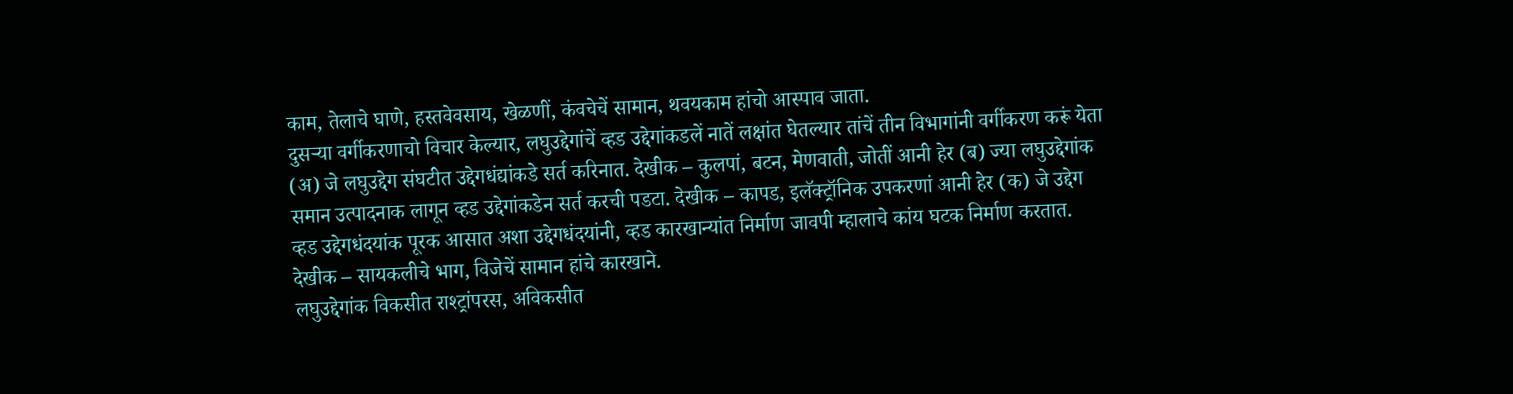काम, तेलाचे घाणे, हस्तवेवसाय, खेळणीं, कंवचेचें सामान, थवयकाम हांचो आस्पाव जाता.
दुसऱ्या वर्गीकरणाचो विचार केल्यार, लघुउद्देगांचें व्हड उद्देगांकडलें नातें लक्षांत घेतल्यार तांचें तीन विभागांनी वर्गीकरण करूं येता (अ) जे लघुउद्देग संघटीत उद्देगधंद्यांकडे सर्त करिनात. देखीक – कुलपां, बटन, मेणवाती, जोतीं आनी हेर (ब) ज्या लघुउद्देगांक समान उत्पादनाक लागून व्हड उद्देगांकडेन सर्त करची पडटा. देखीक – कापड, इलॅक्ट्रॉनिक उपकरणां आनी हेर (क) जे उद्देग व्हड उद्देगधंदयांक पूरक आसात अशा उद्देगधंदयांनी, व्हड कारखान्यांत निर्माण जावपी म्हालाचे कांय घटक निर्माण करतात. देखीक – सायकलीचे भाग, विजेचें सामान हांचे कारखाने.
लघुउद्देगांक विकसीत राश्ट्रांपरस, अविकसीत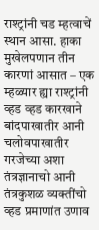राश्ट्रांनी चड म्हत्वाचें स्थान आसा. हाका मुखेलपणान तीन कारणां आसात – एक म्हळ्यार ह्या राश्ट्रांनी व्हड व्हड कारखाने बांदपाखातीर आनी चलोवपाखातीर गरजेच्या अशा तंत्रज्ञानाचो आनी तंत्रकुशळ व्यक्तींचो व्हड प्रमाणांत उणाव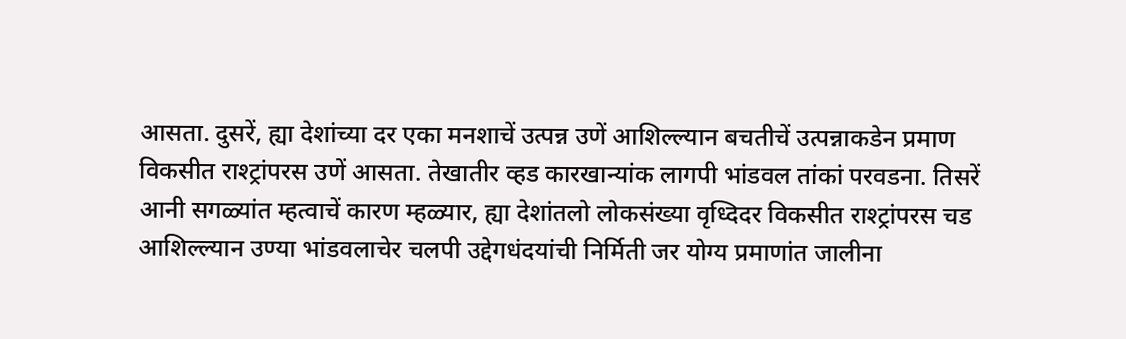आसता. दुसरें, ह्या देशांच्या दर एका मनशाचें उत्पन्न उणें आशिल्ल्यान बचतीचें उत्पन्नाकडेन प्रमाण विकसीत राश्ट्रांपरस उणें आसता. तेखातीर व्हड कारखान्यांक लागपी भांडवल तांकां परवडना. तिसरें आनी सगळ्यांत म्हत्वाचें कारण म्हळ्यार, ह्या देशांतलो लोकसंख्या वृध्दिदर विकसीत राश्ट्रांपरस चड आशिल्ल्यान उण्या भांडवलाचेर चलपी उद्देगधंदयांची निर्मिती जर योग्य प्रमाणांत जालीना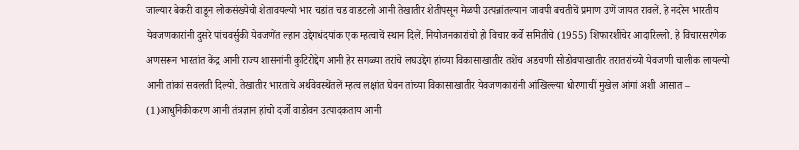जाल्यार बेकरी वाडून लोकसंख्येचो शेतावयल्यो भार चडांत चड वाडटलो आनी तेखातीर शेतीपसून मेळपी उत्पन्नांतल्यान जावपी बचतीचें प्रमाण उणें जायत रावलें. हे नदरेन भारतीय येवजणकारांनी दुसरे पांचवर्सुकी येवजणेंत ल्हान उद्देगधंदयांक एक म्हत्वाचें स्थान दिलें. नियोजनकारांचो हो विचार कर्वे समितीचे (1955) शिफारशींचेर आदारिल्लो. हे विचारसरणेक अणसरून भारतांत केंद्र आनी राज्य शासनांनी कुटिरोद्देग आनी हेर सगळ्या तरांचे लघउद्देग हांच्या विकासाखातीर तशेंच अडचणी सोडोवपाखातीर तरातरांच्यो येवजणी चालीक लायल्यो आनी तांकां सवलती दिल्यो. तेखातीर भारताचे अर्थवेवस्थेंतलें म्हत्व लक्षांत घेवन तांच्या विकासाखातीर येवजणकारांनी आंखिल्ल्या धोरणाचीं मुखेल आंगां अशी आसात –
(1)आधुनिकीकरण आनी तंत्रज्ञान हांचो दर्जो वाडोवन उत्पादकताय आनी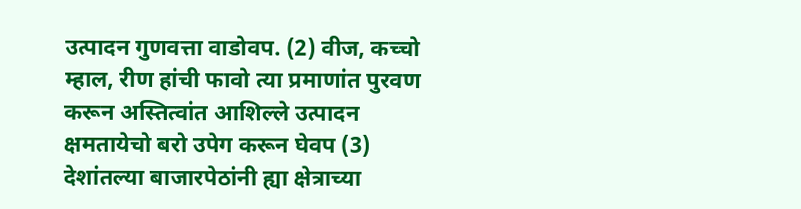उत्पादन गुणवत्ता वाडोवप. (2) वीज, कच्चो म्हाल, रीण हांची फावो त्या प्रमाणांत पुरवण करून अस्तित्वांत आशिल्ले उत्पादन क्षमतायेचो बरो उपेग करून घेवप (3) देशांतल्या बाजारपेठांनी ह्या क्षेत्राच्या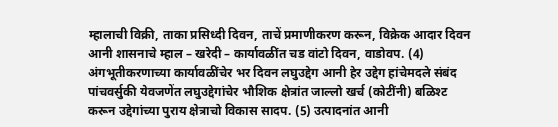म्हालाची विक्री, ताका प्रसिध्दी दिवन, ताचें प्रमाणीकरण करून, विक्रेक आदार दिवन आनी शासनाचे म्हाल – खरेदी – कार्यावळींत चड वांटो दिवन, वाडोवप. (4) अंगभूतीकरणाच्या कार्यावळींचेर भर दिवन लघुउद्देग आनी हेर उद्देग हांचेमदले संबंद
पांचवर्सुकी येवजणेंत लघुउद्देगांचेर भौशिक क्षेत्रांत जाल्लो खर्च (कोटींनी) बळिश्ट करून उद्देगांच्या पुराय क्षेत्राचो विकास सादप. (5) उत्पादनांत आनी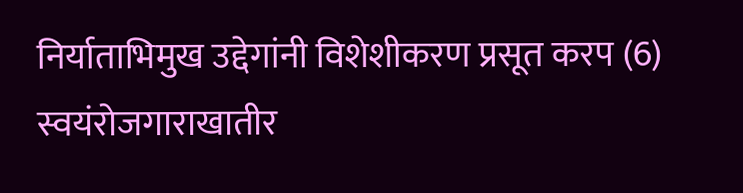निर्याताभिमुख उद्देगांनी विशेशीकरण प्रसूत करप (6) स्वयंरोजगाराखातीर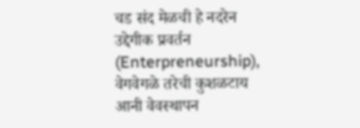चड संद मेळची हे नदरेन उद्देगीक प्रवर्तन (Enterpreneurship), वेगवेगळे तरेची कुशळटाय आनी वेवस्थापन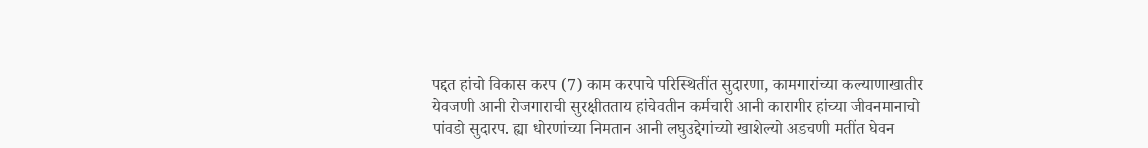पद्दत हांचो विकास करप (7) काम करपाचे परिस्थितींत सुदारणा, कामगारांच्या कल्याणाखातीर येवजणी आनी रोजगाराची सुरक्षीतताय हांचेवतीन कर्मचारी आनी कारागीर हांच्या जीवनमानाचो पांवडो सुदारप. ह्या धोरणांच्या निमतान आनी लघुउद्देगांच्यो खाशेल्यो अडचणी मतींत घेवन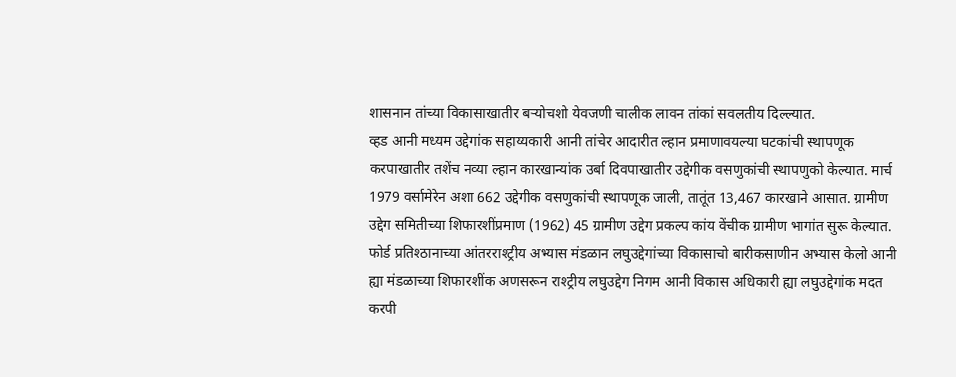शासनान तांच्या विकासाखातीर बऱ्योचशो येवजणी चालीक लावन तांकां सवलतीय दिल्ल्यात.
व्हड आनी मध्यम उद्देगांक सहाय्यकारी आनी तांचेर आदारीत ल्हान प्रमाणावयल्या घटकांची स्थापणूक करपाखातीर तशेंच नव्या ल्हान कारखान्यांक उर्बा दिवपाखातीर उद्देगीक वसणुकांची स्थापणुको केल्यात. मार्च 1979 वर्सामेरेन अशा 662 उद्देगीक वसणुकांची स्थापणूक जाली, तातूंत 13,467 कारखाने आसात. ग्रामीण उद्देग समितीच्या शिफारशींप्रमाण (1962) 45 ग्रामीण उद्देग प्रकल्प कांय वेंचीक ग्रामीण भागांत सुरू केल्यात. फोर्ड प्रतिश्ठानाच्या आंतरराश्ट्रीय अभ्यास मंडळान लघुउद्देगांच्या विकासाचो बारीकसाणीन अभ्यास केलो आनी ह्या मंडळाच्या शिफारशींक अणसरून राश्ट्रीय लघुउद्देग निगम आनी विकास अधिकारी ह्या लघुउद्देगांक मदत करपी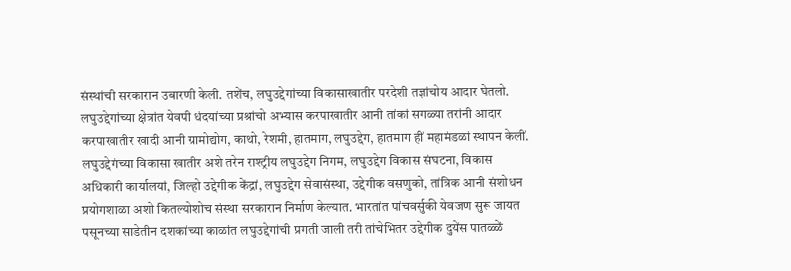संस्थांची सरकारान उबारणी केली. तशेंच, लघुउद्देगांच्या विकासाखातीर परदेशी तज्ञांचोय आदार घेतलो.
लघुउद्देगांच्या क्षेत्रांत येवपी धंदयांच्या प्रश्रांचो अभ्यास करपाखातीर आनी तांकां सगळ्या तरांनी आदार करपाखातीर खादी आनी ग्रामोद्योग, काथो, रेशमी, हातमाग, लघुउद्देग, हातमाग हीं महामंडळां स्थापन केलीं. लघुउद्देगंच्या विकासा खातीर अशे तरेन राश्ट्रीय लघुउद्देग निगम, लघुउद्देग विकास संघटना, विकास अधिकारी कार्यालयां, जिल्हो उद्देगीक केंद्रां, लघुउद्देग सेवासंस्था, उद्देगीक वसणुको, तांत्रिक आनी संशोधन प्रयोगशाळा अशो कितल्योशोच संस्था सरकारान निर्माण केल्यात. भारतांत पांचवर्सुकी येवजण सुरू जायत पसूनच्या साडेतीन दशकांच्या काळांत लघुउद्देगांची प्रगती जाली तरी तांचेभितर उद्देगीक दुयेंस पातळ्ळें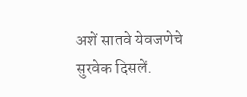अशें सातवे येवजणेचे सुरवेक दिसलें.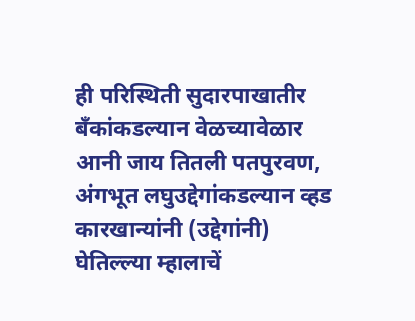ही परिस्थिती सुदारपाखातीर बँकांकडल्यान वेळच्यावेळार आनी जाय तितली पतपुरवण, अंगभूत लघुउद्देगांकडल्यान व्हड कारखान्यांनी (उद्देगांनी) घेतिल्ल्या म्हालाचें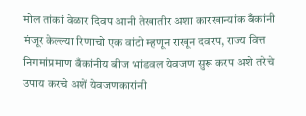मोल तांकां वेळार दिवप आनी तेखातीर अशा कारखान्यांक बँकांनी मंजूर केल्ल्या रिणाचो एक वांटो म्हणून राखून दवरप, राज्य वित्त निगमांप्रमाण बँकांनीय बीज भांडवल येवजण सुरू करप अशे तरेचे उपाय करचे अशें येवजणकारांनी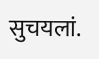सुचयलां.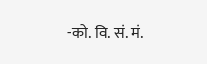-को. वि. सं. मं.